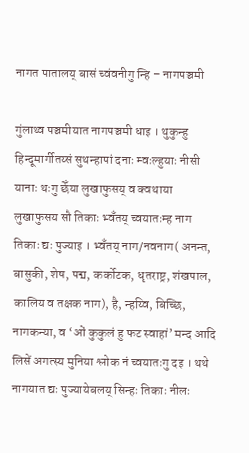नागत पातालय् बासं च्वंवनीगु न्हि – नागपञ्चमी

गुंलाथ्व पञ्चमीयात नागपञ्चमी धाइ । थुकुन्हु हिन्दूमार्गीतय्सं सुथन्हापां दनाः म्वःल्हुयाः नीसी यानाः थःगु छेँया लुखाफुसय् व क्वथाया लुखाफुसय सौ तिकाः भ्वँतय् च्वयातःम्ह नाग तिकाः द्यः पुज्याइ । भ्वँतय् नाग/नवनाग( अनन्त, बासुकी, शेष, पद्म, कर्कोटक, धृतराष्ट्र, शंखपाल, कालिय व तक्षक नाग), है, न्हय्वि, बिच्छि, नागकन्या, व ‘ओं कुकुलं हु फट स्वाहां’ मन्द आदि लिसें अगत्स्य मुनिया श्लोक नं च्वयातःगु दइ । थथे नागयात द्यः पुज्यायेबलय् सिन्हः तिकाः नीलः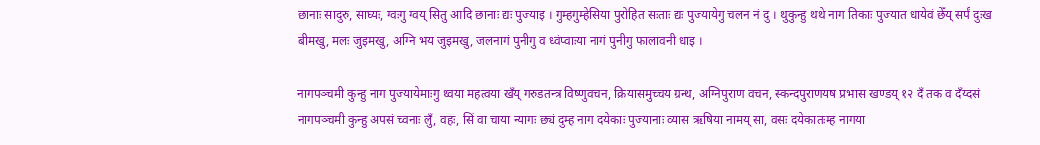छानाः सादुरु, साघ्यः, ग्वःगु ग्वय् सितु आदि छानाः द्यः पुज्याइ । गुम्हगुम्हेसिया पुरोहित सःताः द्यः पुज्यायेगु चलन नं दु । थुकुन्हु थथे नाग तिकाः पुज्यात धायेवं छेँय् सर्पं दुःख बीमखु, मलः जुइमखु, अग्नि भय जुइमखु, जलनागं पुनीगु व ध्वंप्वाःया नागं पुनीगु फालावनी धाइ ।

नागपञ्चमी कुन्हु नाग पुज्यायेमाःगु थ्वया महत्वया खँय् गरुडतन्त्र विष्णुवचन, क्रियासमुच्चय ग्रन्थ, अग्निपुराण वचन, स्कन्दपुराणयष प्रभास खण्डय् १२ दँ तक व दँय्दसं नागपञ्चमी कुन्हु अपसं च्वनाः लुँ, वहः, सिं वा चाया न्यागः छ्यं दुम्ह नाग दयेकाः पुज्यानाः व्यास ऋषिया नामय् सा, वसः दयेकातःम्ह नागया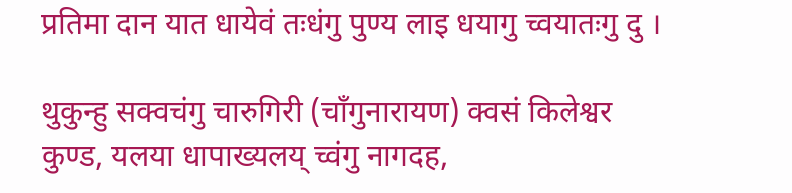प्रतिमा दान यात धायेवं तःधंगु पुण्य लाइ धयागु च्वयातःगु दु ।

थुकुन्हु सक्वचंगु चारुगिरी (चाँगुनारायण) क्वसं किलेश्वर कुण्ड, यलया धापाख्यलय् च्वंगु नागदह,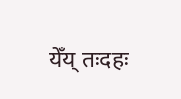येँय् तःदहः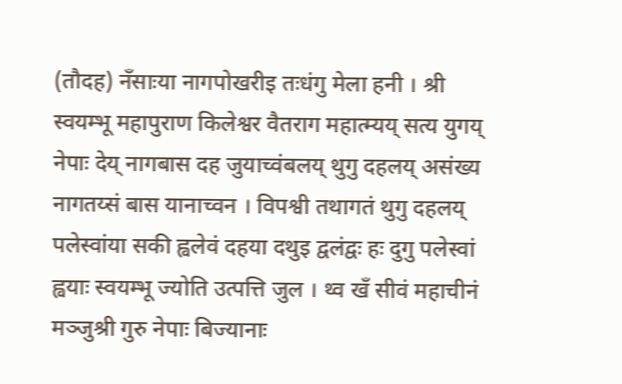(तौदह) नँसाःया नागपोखरीइ तःधंगु मेला हनी । श्री स्वयम्भू महापुराण किलेश्वर वैतराग महात्म्यय् सत्य युगय् नेपाः देय् नागबास दह जुयाच्वंबलय् थुगु दहलय् असंख्य नागतय्सं बास यानाच्वन । विपश्वी तथागतं थुगु दहलय् पलेस्वांया सकी ह्वलेवं दहया दथुइ द्वलंद्वः हः दुगु पलेस्वां ह्वयाः स्वयम्भू ज्योति उत्पत्ति जुल । थ्व खँ सीवं महाचीनं मञ्जुश्री गुरु नेपाः बिज्यानाः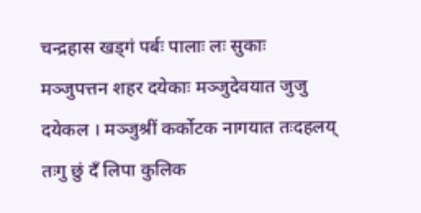चन्द्रहास खड्गं पर्बः पालाः लः सुकाः मञ्जुपत्तन शहर दयेकाः मञ्जुदेवयात जुजु दयेकल । मञ्जुश्रीं कर्कोटक नागयात तःदहलय् तःगु छुं दँ लिपा कुलिक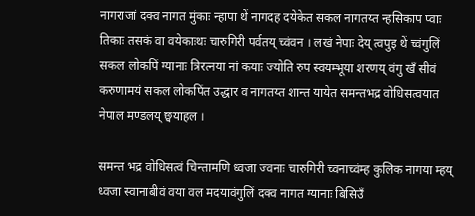नागराजां दक्व नागत मुंकाः न्हापा थें नागदह दयेकेत सकल नागतय्त न्हसिकाप प्वाः तिकाः तसकं वा वयेकाःथः चारुगिरी पर्वतय् च्वंवन । लखं नेपाः देय् त्वपुइ थें च्वंगुलिं सकल लोकपिं ग्यानाः त्रिरत्नया नां कयाः ज्योति रुप स्वयम्भूया शरणय् वंगु खँ सीवं करुणामयं सकल लोकपिंत उद्धार व नागतय्त शान्त यायेत समन्तभद्र वोधिसत्वयात नेपाल मण्डलय् छ्वयाहल ।

समन्त भद्र वोधिसत्वं चिन्तामणि ध्वजा ज्वनाः चारुगिरी च्वनाच्वंम्ह कुलिक नागया म्हय् ध्वजा स्वानाबीवं वया वल मदयावंगुलिं दक्व नागत ग्यानाः बिसिउँ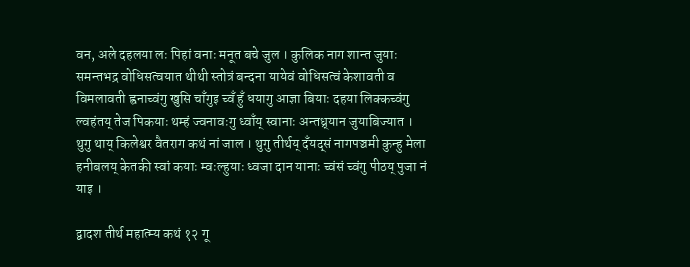वन, अले दहलया लः पिहां वनाः मनूत बचे जुल । कुलिक नाग शान्त जुयाः समन्तभद्र वोधिसत्वयात थीथी स्तोत्रं बन्दना यायेवं वोधिसत्वं केशावती व विमलावती ह्वनाच्वंगु खुसि चाँगुइ च्वँ हुँ धयागु आज्ञा बियाः दहया लिक्कच्वंगु ल्वहंतय् तेज पिकयाः थम्हं ज्वनावःगु ध्वाँय् स्वानाः अन्तध्र्यान जुयाबिज्यात । थुगु थाय् किलेश्वर वैतराग कथं नां जाल । थुगु तीर्थय् दँयद्सं नागपञ्चमी कुन्हु मेला हनीबलय् केतकी स्वां कयाः म्वःल्हुयाः ध्वजा दान यानाः च्वंसं च्वंगु पीठय् पुजा नं याइ ।

द्वादश तीर्थ महात्म्य कथं १२ गू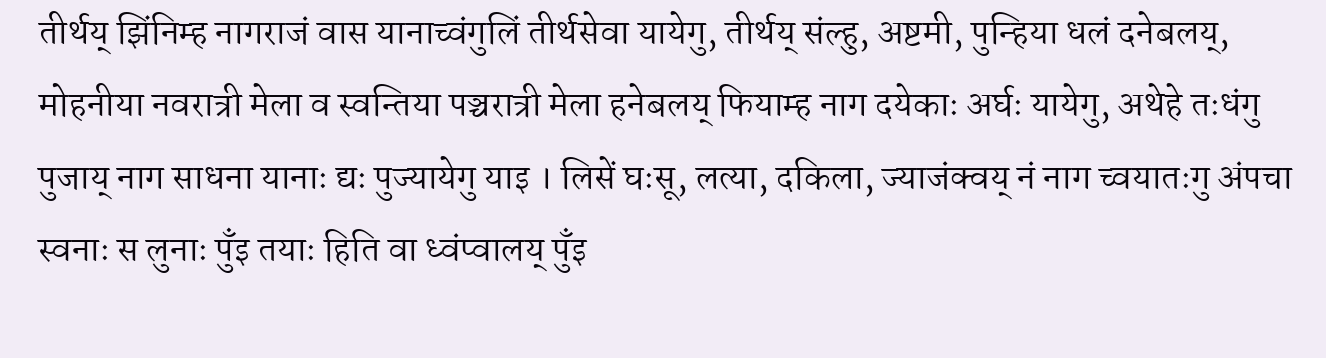तीर्थय् झिंनिम्ह नागराजं वास यानाच्वंगुलिं तीर्थसेवा यायेगु, तीर्थय् संल्हु, अष्टमी, पुन्हिया धलं दनेबलय्, मोहनीया नवरात्री मेला व स्वन्तिया पञ्चरात्री मेला हनेबलय् फियाम्ह नाग दयेकाः अर्घः यायेगु, अथेहे तःधंगु पुजाय् नाग साधना यानाः द्यः पुज्यायेगु याइ । लिसें घःसू, लत्या, दकिला, ज्याजंक्वय् नं नाग च्वयातःगु अंपचा स्वनाः स लुनाः पुँइ तयाः हिति वा ध्वंप्वालय् पुँइ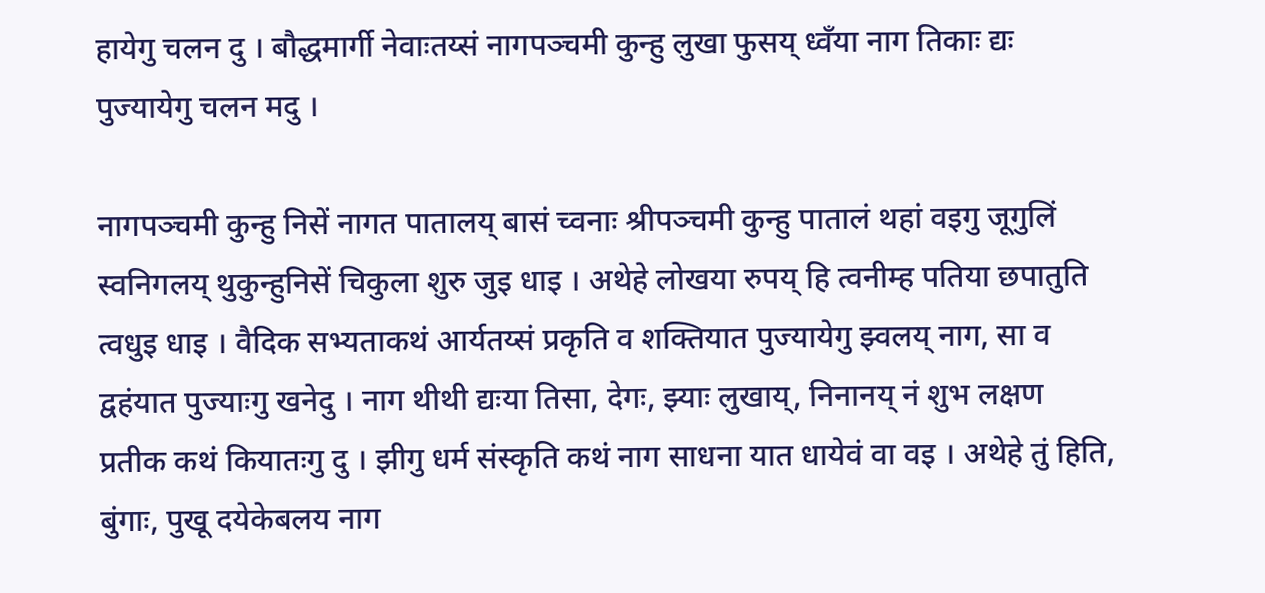हायेगु चलन दु । बौद्धमार्गी नेवाःतय्सं नागपञ्चमी कुन्हु लुखा फुसय् ध्वँया नाग तिकाः द्यः पुज्यायेगु चलन मदु ।

नागपञ्चमी कुन्हु निसें नागत पातालय् बासं च्वनाः श्रीपञ्चमी कुन्हु पातालं थहां वइगु जूगुलिं स्वनिगलय् थुकुन्हुनिसें चिकुला शुरु जुइ धाइ । अथेहे लोखया रुपय् हि त्वनीम्ह पतिया छपातुति त्वधुइ धाइ । वैदिक सभ्यताकथं आर्यतय्सं प्रकृति व शक्तियात पुज्यायेगु झ्वलय् नाग, सा व द्वहंयात पुज्याःगु खनेदु । नाग थीथी द्यःया तिसा, देगः, झ्याः लुखाय्, निनानय् नं शुभ लक्षण प्रतीक कथं कियातःगु दु । झीगु धर्म संस्कृति कथं नाग साधना यात धायेवं वा वइ । अथेहे तुं हिति, बुंगाः, पुखू दयेकेबलय नाग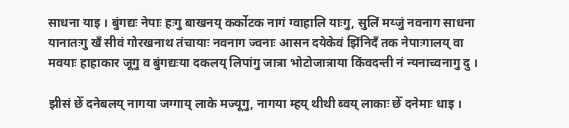साधना याइ । बुंगद्यः नेपाः हःगु बाखनय् कर्कोटक नागं ग्वाहालि याःगु, सुलिं मय्जुं नवनाग साधना यानातःगु खँ सीवं गोरखनाथ तंचायाः नवनाग ज्वनाः आसन दयेकेवं झिंनिदँ तक नेपाःगालय् वा मवयाः हाहाकार जूगु व बुंगद्यःया दकलय् लिपांगु जात्रा भोटोजात्राया किंवदन्ती नं न्यनाच्वनागु दु ।

झीसं छेँ दनेबलय् नागया जग्गाय् लाके मज्यूगु, नागया म्हय् थीथी ब्वय् लाकाः छेँ दनेमाः धाइ ।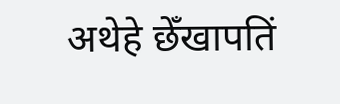अथेहे छेँखापतिं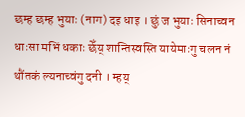छम्ह छम्ह भुयाः (नाग) दइ धाइ । छुं ज भुयाः सिनाच्वन धाःसा मभिं धकाः छेँय् शान्तिस्वस्ति यायेमाःगु चलन नं थौंतकं ल्यनाच्वंगु दनी । म्हय्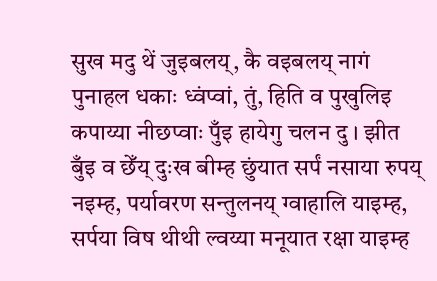सुख मदु थें जुइबलय्, कै वइबलय् नागं पुनाहल धकाः ध्वंप्वां, तुं, हिति व पुखुलिइ कपाय्या नीछप्वाः पुँइ हायेगु चलन दु । झीत बुँइ व छेँय् दुःख बीम्ह छुंयात सर्पं नसाया रुपय् नइम्ह, पर्यावरण सन्तुलनय् ग्वाहालि याइम्ह, सर्पया विष थीथी ल्वय्या मनूयात रक्षा याइम्ह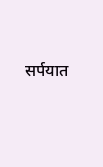सर्पयात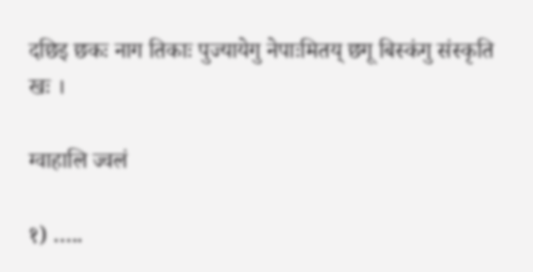दछिइ छकः नाग तिकाः पुज्यायेगु नेपाःमितय् छगू बिस्कंगु संस्कृति खः ।

ग्वाहालि ज्वलं

१) …..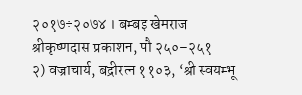२०१७÷२०७४ । बम्बइ खेमराज श्रीकृष्णदास प्रकाशन, पौ २५०–२५१
२) वज्राचार्य, बद्रीरत्न ११०३, ‘श्री स्वयम्भू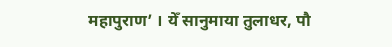महापुराण’ । येँ सानुमाया तुलाधर, पौ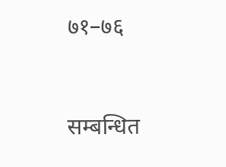७१–७६



सम्बन्धित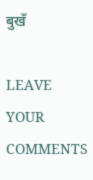बुखँ

LEAVE YOUR COMMENTS